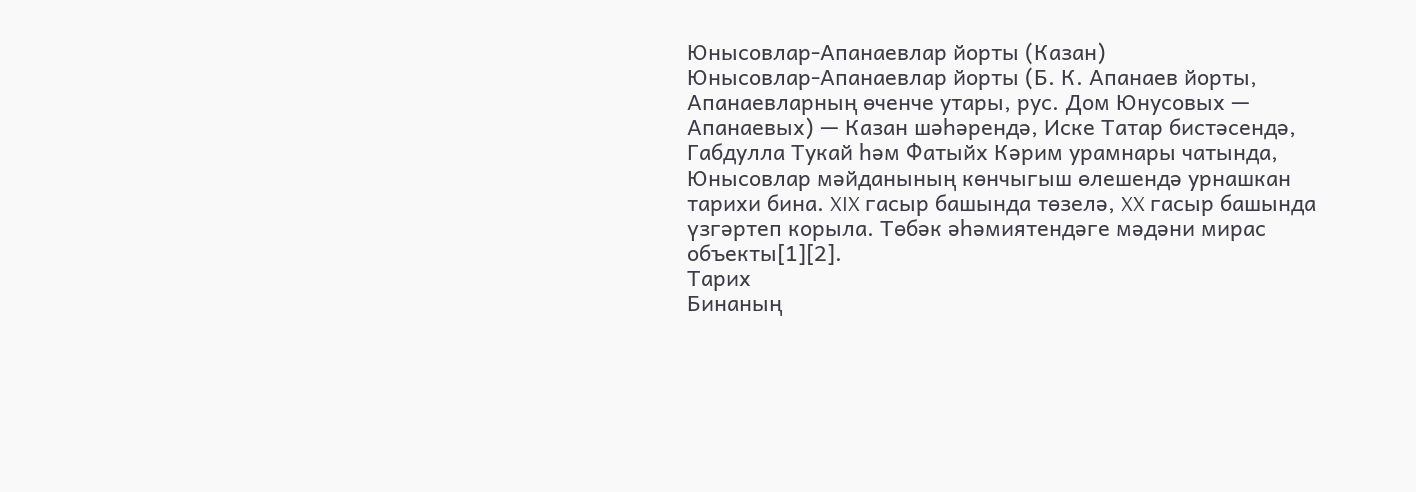Юнысовлар-Апанаевлар йорты (Казан)
Юнысовлар-Апанаевлар йорты (Б. К. Апанаев йорты, Апанаевларның өченче утары, рус. Дом Юнусовых — Апанаевых) — Казан шәһәрендә, Иске Татар бистәсендә, Габдулла Тукай һәм Фатыйх Кәрим урамнары чатында, Юнысовлар мәйданының көнчыгыш өлешендә урнашкан тарихи бина. XIX гасыр башында төзелә, XX гасыр башында үзгәртеп корыла. Төбәк әһәмиятендәге мәдәни мирас объекты[1][2].
Тарих
Бинаның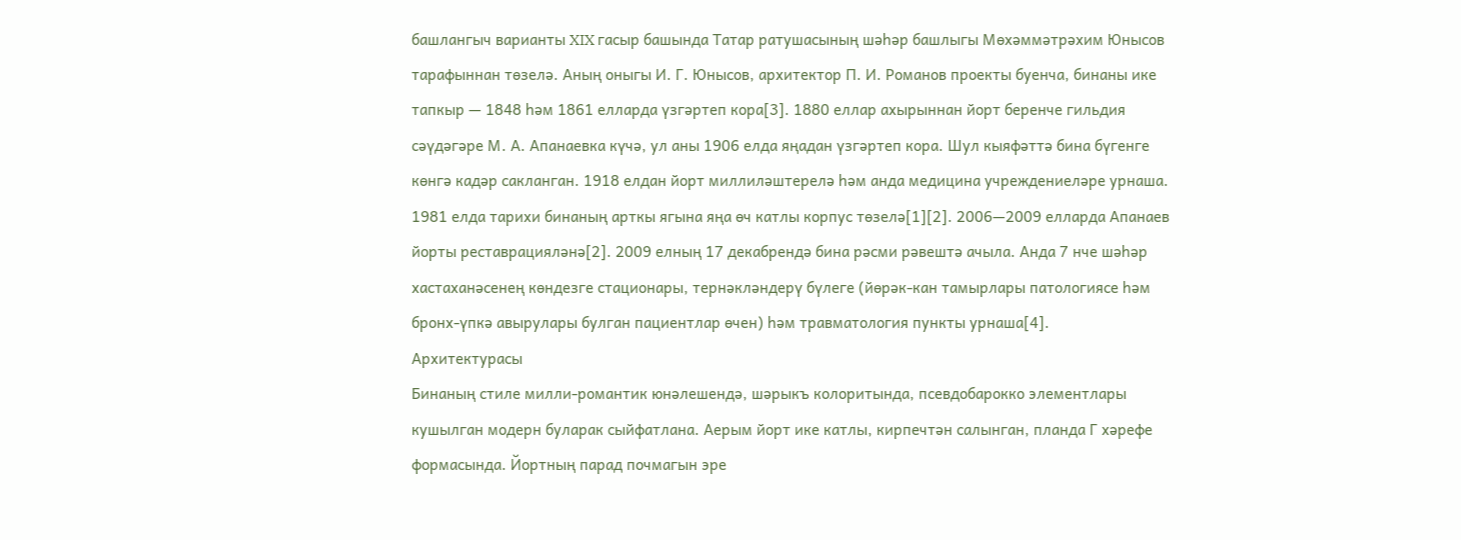башлангыч варианты XIX гасыр башында Татар ратушасының шәһәр башлыгы Мөхәммәтрәхим Юнысов тарафыннан төзелә. Аның оныгы И. Г. Юнысов, архитектор П. И. Романов проекты буенча, бинаны ике тапкыр — 1848 һәм 1861 елларда үзгәртеп кора[3]. 1880 еллар ахырыннан йорт беренче гильдия сәүдәгәре М. А. Апанаевка күчә, ул аны 1906 елда яңадан үзгәртеп кора. Шул кыяфәттә бина бүгенге көнгә кадәр сакланган. 1918 елдан йорт миллиләштерелә һәм анда медицина учреждениеләре урнаша. 1981 елда тарихи бинаның арткы ягына яңа өч катлы корпус төзелә[1][2]. 2006—2009 елларда Апанаев йорты реставрацияләнә[2]. 2009 елның 17 декабрендә бина рәсми рәвештә ачыла. Анда 7 нче шәһәр хастаханәсенең көндезге стационары, тернәкләндерү бүлеге (йөрәк-кан тамырлары патологиясе һәм бронх-үпкә авырулары булган пациентлар өчен) һәм травматология пункты урнаша[4].
Архитектурасы
Бинаның стиле милли-романтик юнәлешендә, шәрыкъ колоритында, псевдобарокко элементлары кушылган модерн буларак сыйфатлана. Аерым йорт ике катлы, кирпечтән салынган, планда Г хәрефе формасында. Йортның парад почмагын эре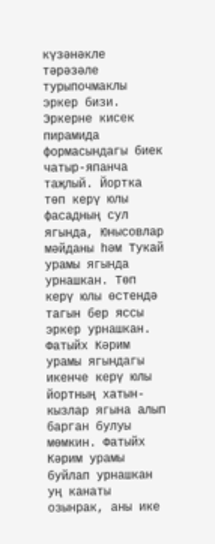күзәнәкле тәрәзәле турыпочмаклы эркер бизи. Эркерне кисек пирамида формасындагы биек чатыр-япанча таҗлый. Йортка төп керү юлы фасадның сул ягында, Юнысовлар мәйданы һәм Тукай урамы ягында урнашкан. Төп керү юлы өстендә тагын бер яссы эркер урнашкан. Фатыйх Кәрим урамы ягындагы икенче керү юлы йортның хатын-кызлар ягына алып барган булуы мөмкин. Фатыйх Кәрим урамы буйлап урнашкан уң канаты озынрак, аны ике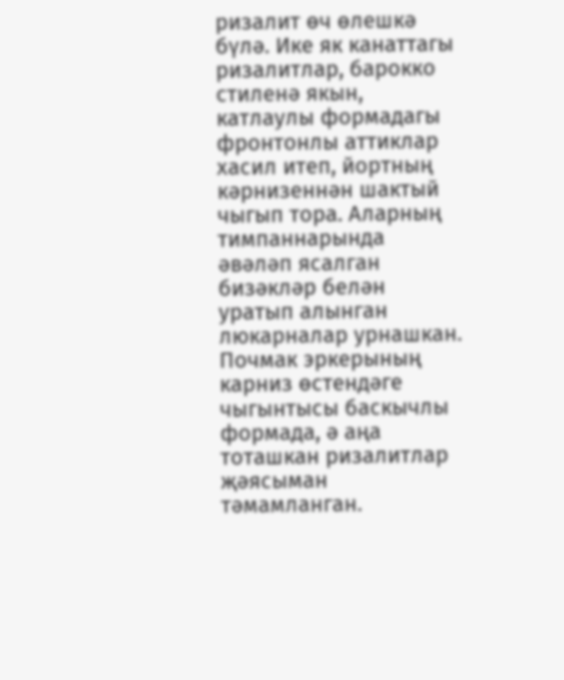ризалит өч өлешкә бүлә. Ике як канаттагы ризалитлар, барокко стиленә якын, катлаулы формадагы фронтонлы аттиклар хасил итеп, йортның кәрнизеннән шактый чыгып тора. Аларның тимпаннарында әвәләп ясалган бизәкләр белән уратып алынган люкарналар урнашкан. Почмак эркерының карниз өстендәге чыгынтысы баскычлы формада, ә аңа тоташкан ризалитлар җәясыман тәмамланган.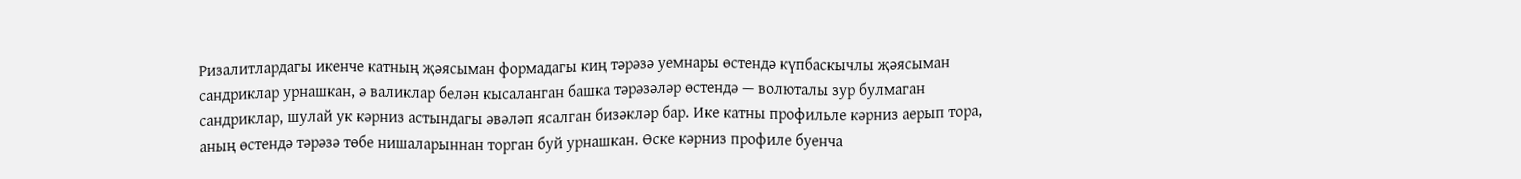Ризалитлардагы икенче катның җәясыман формадагы киң тәрәзә уемнары өстендә күпбаскычлы җәясыман сандриклар урнашкан, ә валиклaр белән кысаланган башка тәрәзәләр өстендә — волюталы зур булмаган сандриклар, шулай ук кәрниз астындагы әвәләп ясалган бизәкләр бар. Ике катны профильле кәрниз аерып тора, аның өстендә тәрәзә төбе нишаларыннан торган буй урнашкан. Өске кәрниз профиле буенча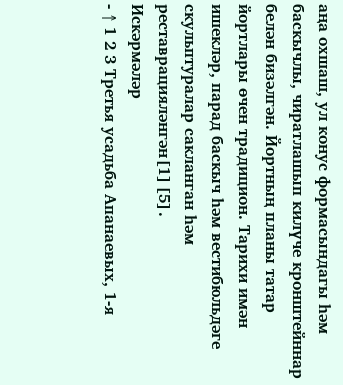аңа охшаш, ул конус формасындагы һәм баскычлы, чиратлашып килүче кронштейннар белән бизәлгән. Йортның планы татар йортлары өчен традицион. Тарихи имән ишекләр, парад баскыч һәм вестибюльдәге скульптуралар сакланган һәм реставрацияләнгән[1][5].
Искәрмәләр
- ↑ 1 2 3 Третья усадьба Апанаевых, 1-я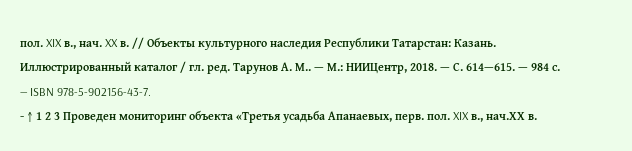пол. XIX в., нач. XX в. // Объекты культурного наследия Республики Татарстан: Казань. Иллюстрированный каталог / гл. ред. Тарунов А. М.. — М.: НИИЦентр, 2018. — С. 614—615. — 984 с. — ISBN 978-5-902156-43-7.
- ↑ 1 2 3 Проведен мониторинг объекта «Третья усадьба Апанаевых, перв. пол. XIX в., нач.ХХ в.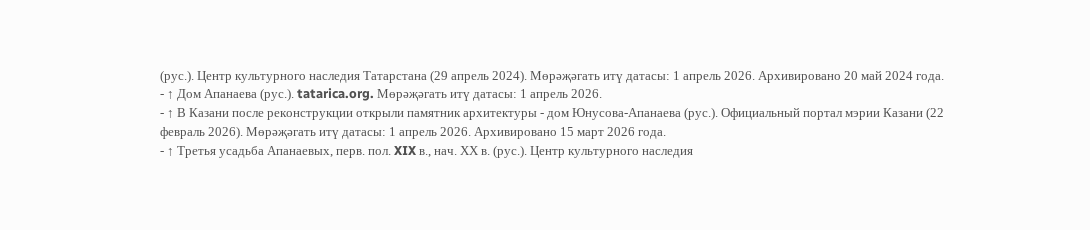(рус.). Центр культурного наследия Татарстана (29 апрель 2024). Мөрәҗәгать итү датасы: 1 апрель 2026. Архивировано 20 май 2024 года.
- ↑ Дом Апанаева (рус.). tatarica.org. Мөрәҗәгать итү датасы: 1 апрель 2026.
- ↑ В Казани после реконструкции открыли памятник архитектуры - дом Юнусова-Апанаева (рус.). Официальный портал мэрии Казани (22 февраль 2026). Мөрәҗәгать итү датасы: 1 апрель 2026. Архивировано 15 март 2026 года.
- ↑ Третья усадьба Апанаевых, перв. пол. XIX в., нач. ХХ в. (рус.). Центр культурного наследия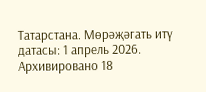Татарстана. Мөрәҗәгать итү датасы: 1 апрель 2026. Архивировано 18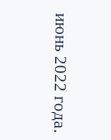июнь 2022 года.